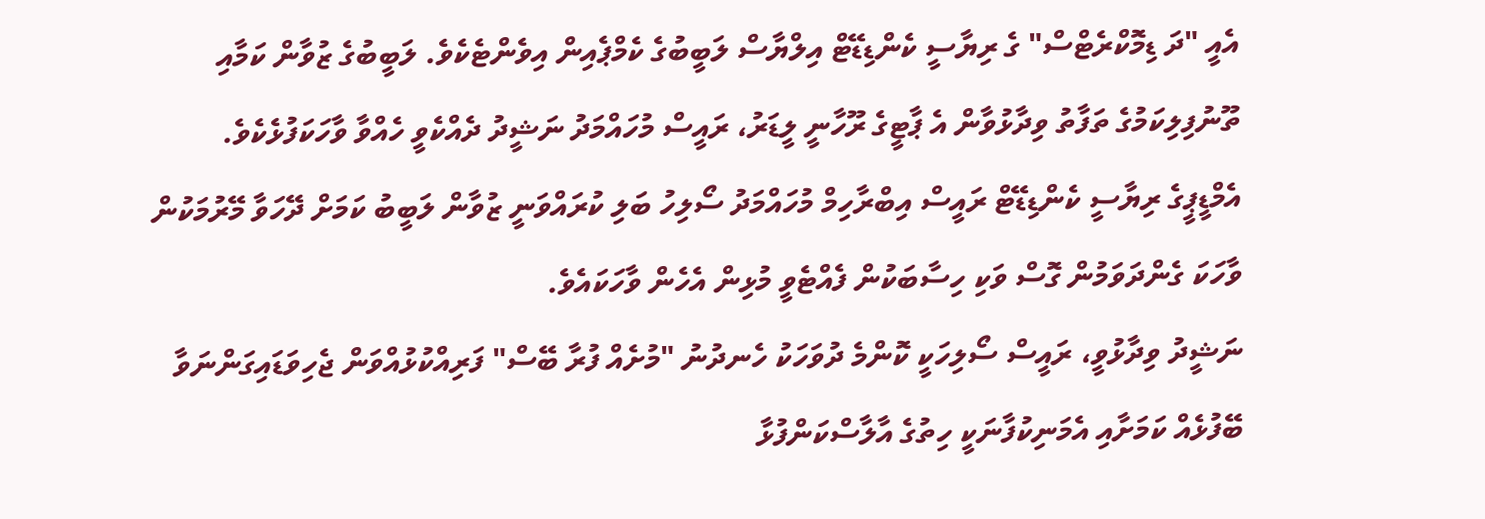އެއީ "ދަ ޑިމޮކްރެޓްސް" ގެ ރިޔާސީ ކެންޑިޑޭޓް އިލްޔާސް ލަބީބުގެ ކެމްޕެއިން އިވެންޓެކެވެ. ލަބީބުގެ ޒުވާން ކަމާއި ތޫނުފިލިކަމުގެ ތަފާތު ވިދާޅުވާން އެ ޕާޓީގެ ރޫހާނީ ލީޑަރު، ރައީސް މުހައްމަދު ނަޝީދު ދެއްކެވީ ހެއްވާ ވާހަކަފުޅެކެވެ.
އެމްޑީޕީގެ ރިޔާސީ ކެންޑިޑޭޓް ރައީސް އިބްރާހިމް މުހައްމަދު ސޯލިހު ބަލި ކުރައްވަނީ ޒުވާން ލަބީބު ކަމަށް ދޭހަވާ މޭރުމަކުން ވާހަކަ ގެންދަވަމުން ގޮސް ވަކި ހިސާބަކުން ފެއްޓެވީ މުޅިން އެހެން ވާހަކައެވެ.
ނަޝީދު ވިދާޅުވީ، ރައީސް ސޯލިހަކީ ކޮންމެ ދުވަހަކު ހެނދުނު "މުށެއް ފުރާ ބޭސް" ފަރިއްކުޅުއްވަން ޖެހިވަޑައިގަންނަވާ ބޭފުޅެއް ކަމަށާއި އެމަނިކުފާނަކީ ހިތުގެ އާލާސްކަންފުޅާ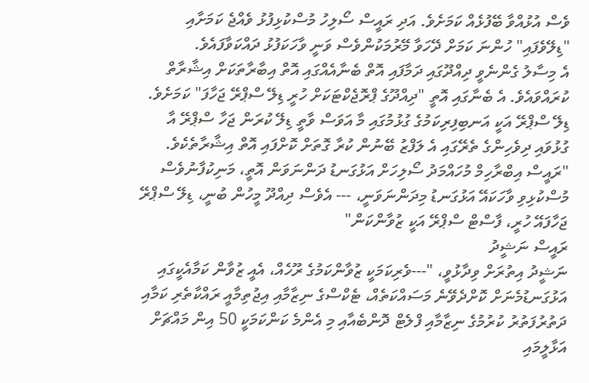ވެސް އުޅުއްވާ ބޭފުޅެއް ކަމަށެވެ. އަދި ރައީސް ސޯލިހު މުސްކުޅިފުޅު ވެއްޖެ ކަމަށާއި "ޑިލޭވެފައި" ހުންނަ ކަމަށް ދޭހަވާ މޭރުމަކުންވެސް ވަނީ ވާހަކަފުޅު ދައްކަވާފައެވެ.
އެ މިސާލު ގެންނެވީ ދިއްދޫގައި ދަމާފައި އޮތް ބެނާއެއްގައި އޮތް އިބާރާތަކަށް އިޝާރާތް ކުރައްވައެވެ. އެ ބެނާގައި އޮތީ "ދިއްދޫގެ ޕްރޮޖެކްޓަކަށް ހުރީ ޑިލޭ ސްޕްރޭ ޖަހާފަ" ކަމަށެވެ. ޑިލޭ ސްޕްރޭ އަކީ އަނބިފިރިކަމުގެ ގުޅުމުގައި މާ އަވަސް ވާތީ ޑިލޭ ކުރަން ޖަހާ ސްޕްރޭ އާ ގުޅުވައި ދިވެހިންގެ ތެރޭގައި އެ ލަފްޒު ބޭނުން ކުރާ ގޮތަށް ކޮށްފައި އޮތް އިޝާރާތެކެވެ.
"ރައީސް އިބްރާހިމް މުހައްމަދު ސޯލިހަށް އަޅުގަނޑު ދަންނަވަން އޮތީ، މަނިކުފާނުވެސް މުސްކުޅިވި ވާހަކައޭ އަޅުގަނޑު މިދަންނަވަނީ، --- އެވެސް ދިއްދޫ މީހުން ބުނީ، ޑިލޭ ސްޕްރޭ ޖަހާފައޭ ހުރީ، ފާސްޓް ސްޕްރޭ އަކީ ޒުވާންކަން"
ރައީސް ނަޝީދު
ނަޝީދު އިތުރަށް ވިދާޅުވީ، "---ވެރިކަމަކީ ޒުވާންކަމުގެ ރޫހެއް، އެއީ ޒުވާން ކަމާއެކީގައި އަޅުގަނޑުމެނަށް ކޮށްދެވޭނެ މަސައްކަތެއް، ޓެކްސްގެ ނިޒާމާއި އިޖުތިމާއީ ރައްކާތެރި ކަމާއި ދަތުރުފަތުރު ކުރުމުގެ ނިޒާމާއި ފްލެޓް ދޮންބެއާއި މި އެންމެ ކަންކަމަކީ 50 އިން މައްޗަށް އަޅާލީމައި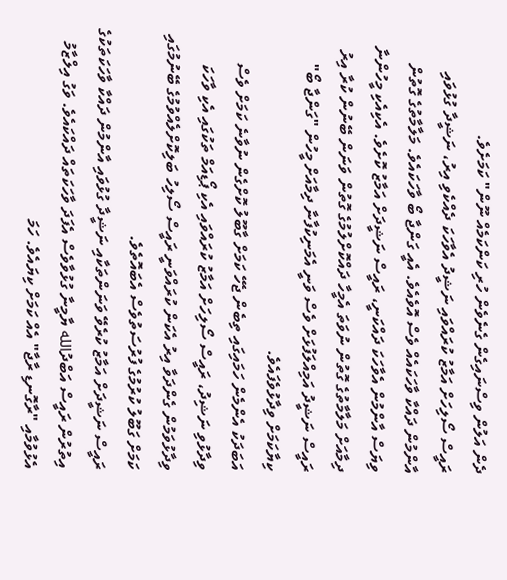ދެން އަލުން ވިސްނައިގެން ގެނެވެން ހުރި ކަންކަމެއް ނޫން" ކަމަށެވެ.
ރައީސް ސޯލިހަށް އަމާޒު ކުރައްވައި ނަޝީދު އެވާހަކަ ދެއްކެވި އިރު، ނަޝީދާ ގުޅުވައި އާންމުން ދައްކާ ވާހަކައެއް ވެސް އޮވެއެވެ. އެއީ ގަންޖާ ބޯ ވާހަކައެވެ. މަލާމާތުގެ ގޮތުން ވިޔަސް އާންމުން އެވާހަކަ ދައްކަނީ، ރައީސް ނަޝީދަށް އަމާޒު ކޮށެވެ. އެކިއެކި މީހުންނާ ދިމާއަށް މަލާމާތުގެ ގޮތުން ނުވަތަ އެމީހާ ދައްކޮށްލުމުގެ ގޮތުން ވަނަން ބޭނުން ކުރާ އިރު ރައީސް ނަޝީދު އަމިއްލަފުޅަށް ވެސް ވަނީ އެމަނިކުފާނާ ދިމާއަށް މީހުން "ގަންޖާ ބޯ" ކިޔާކަމަށް ވިދާޅުވެފައެވެ.
އަބަދަކު އެންމެން ހަމައިގައި ތިބެން ޖެހޭ ކަމަށް ގާބޫލު ކޮށްގެން ނުވާނެ ކަމަށް ވެސް ވިދާޅުވި ނަޝިދު، ރައީސް ސޯލިހަށް އަމާޒު ކުރައްވައި އެކި ޕޯޑިއަމް ތަކުގައި އެކި ވާހަކަ ވިދާޅުވަމުން ގެންދަވާ އިރު އެކަން ކުރައްވަނީ ރައީސް ސޯލިހު ބަލިކޮށްލެއްވުމުގެ ބޭނުމުގައި ކަމަށް ގަބޫލު ކުރުމުގެ ފުރުސަތުވެސް އެބައޮތެވެ.
ރައީސް ނަޝީދަށް އަމާޒު ކުރެވޭ ވަނަންތަކާއި ނަޝީދާ ގުޅުވައި އާންމުން ދައްކާ ވާހަކަތަކުގެ އިތުރުން ރައީސް އަބްދުالله ޔާމީނާ ގުޅުވާވެސް އެފަދަ ވާހަކަތައް ދައްކައެވެ. ވަގު އިލްޒާމު އެޅުވުމާއި "ރާގޮނޑި ރާޖާ" އެއް ކަމަށް ކިޔައެވެ. ހަމަ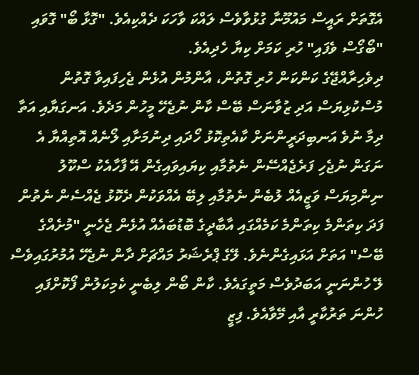އެގޮތަށް ރައީސް މައުމޫނާ ގުޅުވާވެސް ލައްކަ ވާހަކަ ދެއްކިއެވެ. "ގޮޅާ ބޯ" ގޮވައި "ބޯގޯސް ވެފައި" ހުރި ކަމަށް ކިޔާ ހެދިއެވެ.
ދިވެހިރާއްޖޭގެ ކަންކަން ހުރި ގޮތުން، އާންމުން އުޅެން ޖެހިފައިވާ ގޮތުން މުސްކުޅިޔަސް އަދި ޒުވާނަސް ބޭސް ކާން ނުޖެހޭ މީހުން މަދެވެ. އަނގަޔާއި އަތާ ދިމާ ނުވެ އަނބިދަރީންނަށް ކާއެތިކޮޅު ހޯދައި ދިނުމަށާއި ލޯނެއް އޮތިއްޔާ އެ ނަގަން ނުޖެހި ފަރެޖެއްސޭން ނެތުމާއި ކިޔައިވައިގެން އޭ ފާހާއެކު ސްކޫލު ނިންމިޔަސް ވަޒީއެއް ލުބެން ނެތުމާއި ލިބޭ އެއްވަކުން ދެކޮޅު ޖެއްސެން ނެތުން ފަދަ ކިތަންމެ ކިތަންމެ ކަމެއްގައި އާބާދީގެ ބޮޑުބައެއް އުޅެން ޖެހެނީ "މުށެއްގެ ބޭސް" އަތަށް އަޅައިގެންނެވެ. ލޭގެ ޕްރެޝަރު މައްޗަށް ދާން ނުޖެހޭ އުމުރުގައިވެސް ލޭ ހުންނަނީ އަބަދުވެސް މަތީގައެވެ. ކާން ބޯން ލިބެނީ ކެމިކަލުން ފޯކޮށްފައި ހުންނަ ތަރުކާރީ އާއި މޭވާއެވެ. ފިޒީ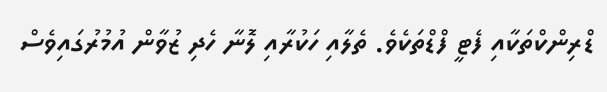ޑްރިންކްތަކާއި ފެޓީ ފްޑްތަކެވެ. ތެލާއި ހަކުރާއި ލޮނާ ހެދި ޒުވާން އުމުރުގައިވެސް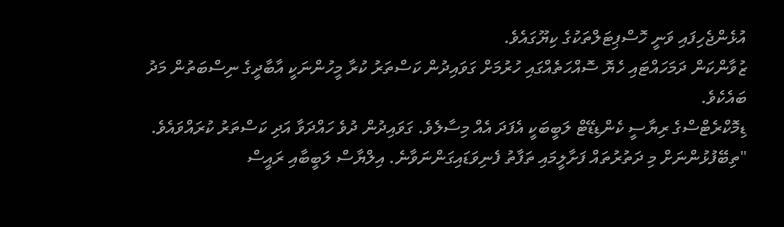އުޅެންޖެހިފައި ވަނީ ހޮސްޕިޓަލްތަކުގެ ކިޔޫގައެވެ.
ޒުވާންކަން ދަމަހައްޓައި ހެޔޮ ސޮއްހަތެއްގައި ހުރުމަށް ގަވައިދުން ކަސްތަރު ކުރާ މީހުންނަކީ އާބާދީގެ ނިސްބަތުން މަދު ބައެކެވެ.
ޑިމޮކްރެޓްސްގެ ރިޔާސީ ކެންޑިޑޭޓް ލަބީބަކީ އެފަދަ އެއް މިސާލެވެ. ގަވައިދުން ދުވެ ހައްދަވާ އަދި ކަސްތަރު ކުރައްވައެވެ.
"ތިބޭފުޅުންނަށް މި ދަތުރުތައް ފަށާލީމައި ތަފާތު ފެނިވަޑައިގަންނަވާނެ. އިލްޔާސް ލަބީބާއި ރައީސް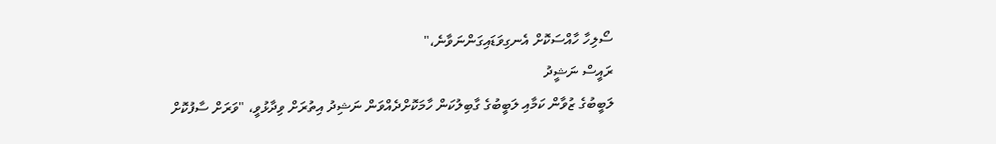ސޯލިހާ ހާއްސަކޮށް އެނގިވަޑައިގަންނަވާނެ،"
ރައީސް ނަޝީދު
ލަބީބުގެ ޒުވާން ކަމާއި ލަބީބުގެ ގާބިލުކަން ހާމަކޮށްދެއްވަން ނަޝިދު އިތުރަށް ވިދާޅުވީ، "ވަރަށް ސާފުކޮށް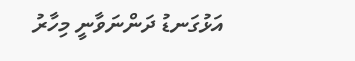އަޅުގަނޑު ދަންނަވާނީ މިހާރު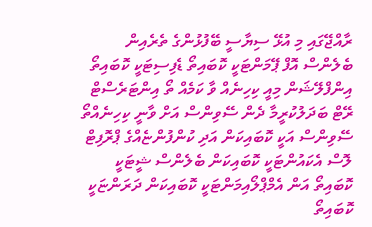ރާއްޖޭގައި މި އުޅޭ ސިޔާސީ ބޭފުޅުންގެ ތެރެއިން ބެލެންސް އޮފް ޕޭމަންޓަކީ ކޮބައިތޯ ޑެފިސިޓަކީ ކޮބައިތޯ އިންފްލޭޝަން މިއީ ކިހިނެއް ވާ ކަމެއް ތޯ އިންޓަރެސްޓް ރޭޓް ބަދަލުކުރީމާ ދެން ސޭވިންސް އަށް ވާނީ ކިހިނެއްތޯ ސޭވިންސް އަކީ ކޮބައިކަން އަދި ކުންފުންޏެއްގެ ޕްރޮފިޓް ލޮސް އެކައުންޓަކީ ކޮބައިކަން ބެލެންސް ޝީޓަކީ ކޮބައިތޯ އަން އެމްޕްލޯއިމަންޓަކީ ކޮބައިކަން ދަރަންޏަކީ ކޮބައިތޯ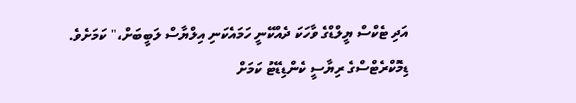އަދި ޓެކްސް ޔީލްޑްގެ ވާހަކަ ދެއްކޭނީ ހަމައެކަނި އިލްޔާސް ލަބީބަށް،" ކަމަށެވެ.
ޑިމޮކްރެޓްސްގެ ރިޔާސީ ކެންޑިޑޭޓު ކަމަށް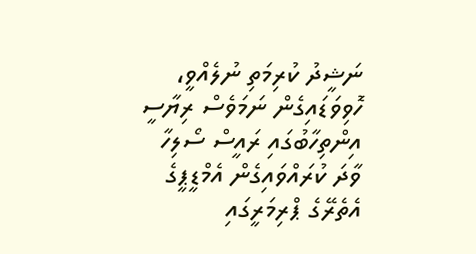ނަޝީދު ކުރިމަތި ނުލެއްވީ، ހޮވިވަޑައިގެން ނަމަވެސް ރިޔާސީ އިންތިހާބުގައި ރައީސް ސޯލިހާ ވާދަ ކުރައްވައިގެން އެމްޑީޕީގެ އެތެރޭގެ ޕްރިމަރީގައި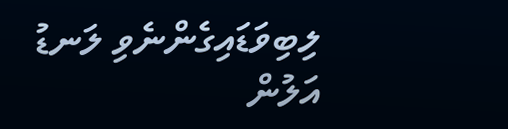ލިބިވަޑައިގެންނެވި ލަނޑު އަލުން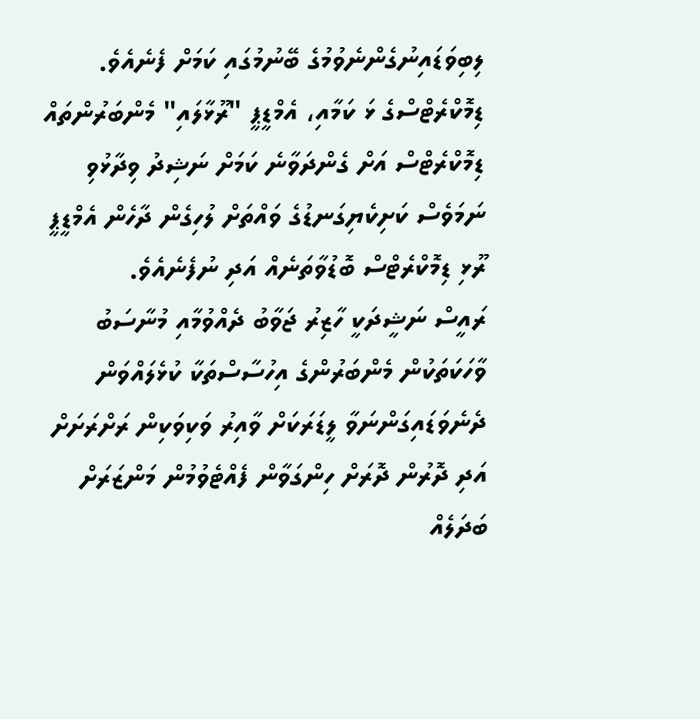ލިބިވަޑައިނުގެންނެވުމުގެ ބޭނުމުގައި ކަމަށް ފެނެއެވެ.
ޑިމޮކްރެޓްސްގެ ޅަ ކަމާއި، އެމްޑީޕީ "ރޫޅާލައި" މެންބަރުންތައް ޑިމޮކްރެޓްސް އަށް ގެންދަވާނެ ކަމަށް ނަޝިދު ވިދާޅުވި ނަމަވެސް ކަށިކެޔިގަނޑުގެ ވައްތަށް ލުހިގެން ދާހެން އެމްޑީޕީ ރޫޅި ޑިމޮކްރެޓްސް ބޮޑުވާތަނެއް އަދި ނުފެނެއެވެ.
ރައީސް ނަޝީދަކީ ހާޒިރު ޖަވާބު ދެއްވުމާއި މުނާސަބު ވާހަކަތަކުން މެންބަރުންގެ އިހުސާސްތަކާ ކުޅެލައްވަން ދެނެވަޑައިގަންނަވާ ލީޑަރަކަށް ވާއިރު ވަކިވަކިން ރަށްރަށަށް އަދި ދޮރުން ދޮރަށް ހިންގަވާން ފެއްޓެވުމުން މަންޒަރަށް ބަދަލެއް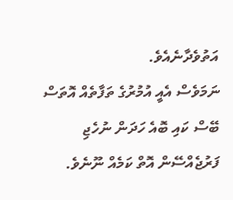އަތުވެދާނެއެވެ.
ނަމަވެސް އެއީ އުމުރުގެ ތަފާތެއް އޮތަސް ބޭސް ކައި ބޮއެ ހަދަން ނުހެޖި ފަރުޖެއްސޭން އޮތް ކަމެއް ނޫނެވެ.